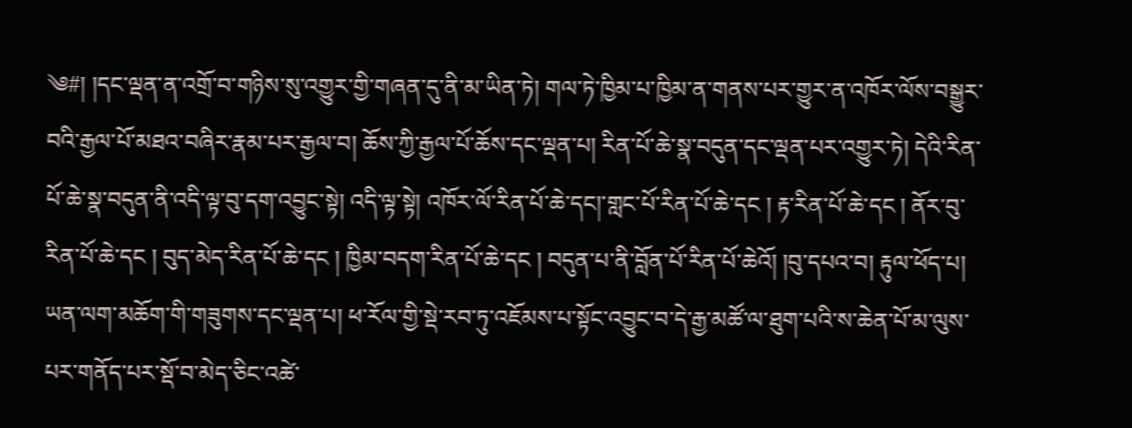༄#། །དང་ལྡན་ན་འགྲོ་བ་གཉིས་སུ་འགྱུར་གྱི་གཞན་དུ་ནི་མ་ཡིན་ཏེ། གལ་ཏེ་ཁྱིམ་པ་ཁྱིམ་ན་གནས་པར་གྱུར་ན་འཁོར་ལོས་བསྒྱུར་བའི་རྒྱལ་པོ་མཐའ་བཞིར་རྣམ་པར་རྒྱལ་བ། ཆོས་ཀྱི་རྒྱལ་པོ་ཆོས་དང་ལྡན་པ། རིན་པོ་ཆེ་སྣ་བདུན་དང་ལྡན་པར་འགྱུར་ཏེ། དེའི་རིན་པོ་ཆེ་སྣ་བདུན་ནི་འདི་ལྟ་བུ་དག་འབྱུང་སྟེ། འདི་ལྟ་སྟེ། འཁོར་ལོ་རིན་པོ་ཆེ་དང།་གླང་པོ་རིན་པོ་ཆེ་དང ། རྟ་རིན་པོ་ཆེ་དང ། ནོར་བུ་རིན་པོ་ཆེ་དང ། བུད་མེད་རིན་པོ་ཆེ་དང ། ཁྱིམ་བདག་རིན་པོ་ཆེ་དང ། བདུན་པ་ནི་བློན་པོ་རིན་པོ་ཆེའོ། །བུ་དཔའ་བ། རྟུལ་ཕོད་པ། ཡན་ལག་མཆོག་གི་གཟུགས་དང་ལྡན་པ། ཕ་རོལ་གྱི་སྡེ་རབ་ཏུ་འཇོམས་པ་སྟོང་འབྱུང་བ་དེ་རྒྱ་མཚོ་ལ་ཐུག་པའི་ས་ཆེན་པོ་མ་ལུས་པར་གནོད་པར་སྡོ་བ་མེད་ཅིང་འཚེ་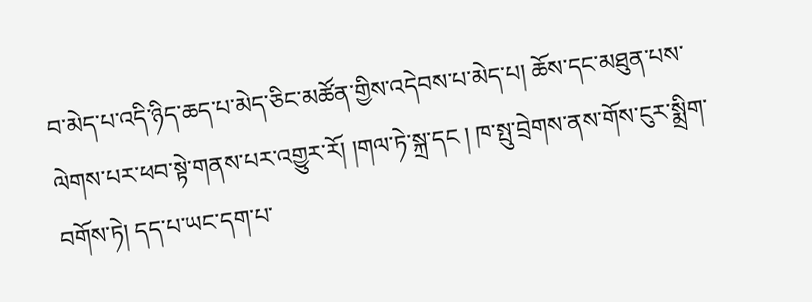བ་མེད་པ་འདི་ཉིད་ཆད་པ་མེད་ཅིང་མཚོན་གྱིས་འདེབས་པ་མེད་པ། ཆོས་དང་མཐུན་པས་ལེགས་པར་ཕབ་སྟེ་གནས་པར་འགྱུར་རོ། །གལ་ཏེ་སྐྲ་དང ། ཁ་སྤུ་བྲེགས་ནས་གོས་ངུར་སྨྲིག་བགོས་ཏེ། དད་པ་ཡང་དག་པ་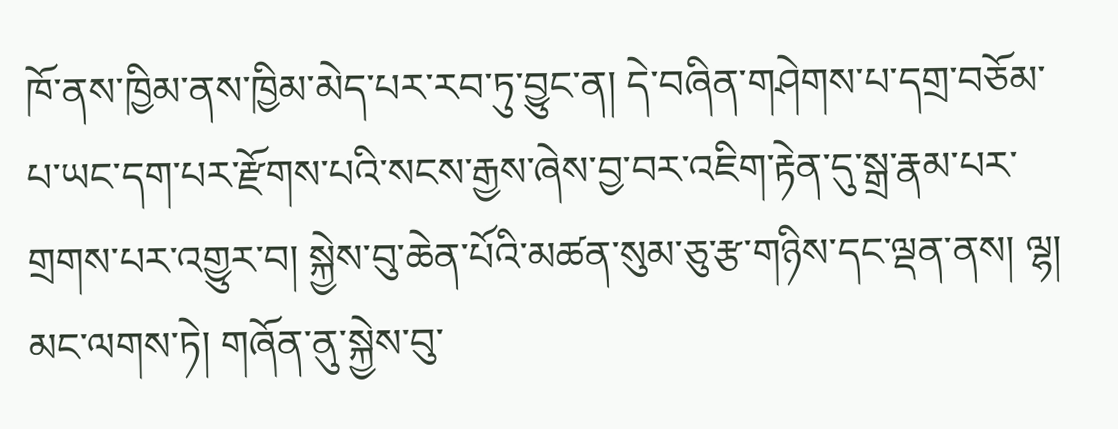ཁོ་ནས་ཁྱིམ་ནས་ཁྱིམ་མེད་པར་རབ་ཏུ་བྱུང་ན། དེ་བཞིན་གཤེགས་པ་དགྲ་བཅོམ་པ་ཡང་དག་པར་རྫོགས་པའི་སངས་རྒྱས་ཞེས་བྱ་བར་འཇིག་རྟེན་དུ་སྒྲ་རྣམ་པར་གྲགས་པར་འགྱུར་བ། སྐྱེས་བུ་ཆེན་པོའི་མཚན་སུམ་ཅུ་རྩ་གཉིས་དང་ལྡན་ནས། ལྷ། མང་ལགས་ཏེ། གཞོན་ནུ་སྐྱེས་བུ་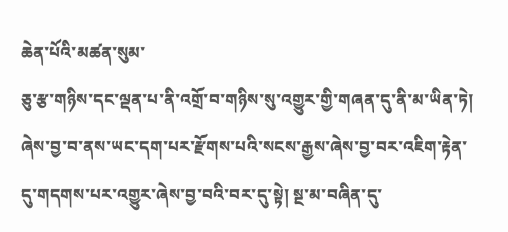ཆེན་པོའི་མཚན་སུམ་
ཅུ་རྩ་གཉིས་དང་ལྡན་པ་ནི་འགྲོ་བ་གཉིས་སུ་འགྱུར་གྱི་གཞན་དུ་ནི་མ་ཡིན་ཏེ། ཞེས་བྱ་བ་ནས་ཡང་དག་པར་རྫོགས་པའི་སངས་རྒྱས་ཞེས་བྱ་བར་འཇིག་རྟེན་དུ་གདགས་པར་འགྱུར་ཞེས་བྱ་བའི་བར་དུ་སྟེ། སྔ་མ་བཞིན་དུ་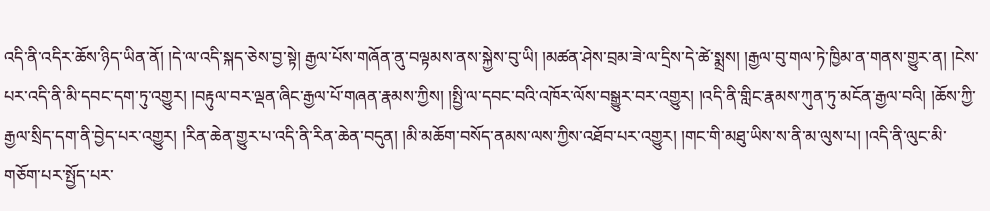འདི་ནི་འདིར་ཆོས་ཉིད་ཡིན་ནོ། །དེ་ལ་འདི་སྐད་ཅེས་བྱ་སྟེ། རྒྱལ་པོས་གཞོན་ནུ་བལྟམས་ནས་སྐྱེས་བུ་ཡི། །མཚན་ཤེས་བྲམ་ཟེ་ལ་དྲིས་དེ་ཚེ་སྨྲས། །རྒྱལ་བུ་གལ་ཏེ་ཁྱིམ་ན་གནས་གྱུར་ན། །ངེས་པར་འདི་ནི་མི་དབང་དག་ཏུ་འགྱུར། །བརྟུལ་བར་ལྡན་ཞིང་རྒྱལ་པོ་གཞན་རྣམས་ཀྱིས། །སྤྱི་ལ་དབང་བའི་འཁོར་ལོས་བསྒྱུར་བར་འགྱུར། །འདི་ནི་གླིང་རྣམས་ཀུན་ཏུ་མངོན་རྒྱལ་བའི། །ཆོས་ཀྱི་རྒྱལ་སྲིད་དག་ནི་བྱེད་པར་འགྱུར། །རིན་ཆེན་གྱུར་པ་འདི་ནི་རིན་ཆེན་བདུན། །མི་མཆོག་བསོད་ནམས་ལས་ཀྱིས་འཐོབ་པར་འགྱུར། །གང་གི་མཐུ་ཡིས་ས་ནི་མ་ལུས་པ། །འདི་ནི་ལུང་མི་གཅོག་པར་སྤྱོད་པར་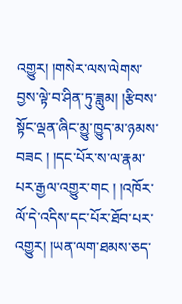འགྱུར། །གསེར་ལས་ལེགས་བྱས་ལྟེ་བ་ཤིན་ཏུ་ཟླུམ། །རྩིབས་སྟོང་ལྡན་ཞིང་མྱུ་ཁྱུད་མ་ཉམས་བཟང ། །དང་པོར་ས་ལ་རྣམ་པར་རྒྱལ་འགྱུར་གང ། །འཁོར་ལོ་དེ་འདིས་དང་པོར་ཐོབ་པར་འགྱུར། །ཡན་ལག་ཐམས་ཅད་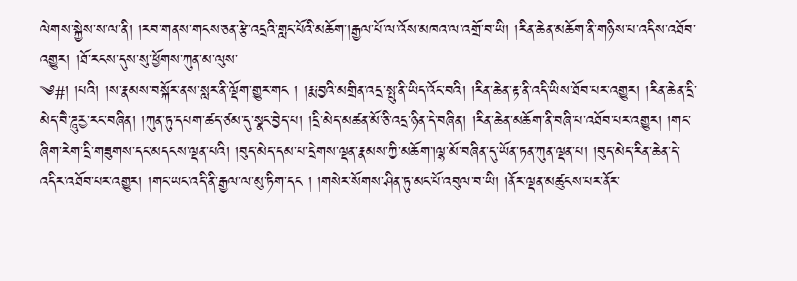ལེགས་སྐྱེས་ས་ལ་ནི། །རབ་གནས་གངས་ཅན་རྩེ་འདྲའི་གླང་པོའི་མཆོག་།རྒྱལ་པོ་ལ་འོས་མཁའ་ལ་འགྲོ་བ་ཡི། །རིན་ཆེན་མཆོག་ནི་གཉིས་པ་འདིས་འཐོབ་འགྱུར། །ཐོ་རངས་དུས་སུ་ཕྱོགས་ཀུན་མ་ལུས་
༄#། །པའི། །ས་རྣམས་བསྐོར་ནས་སླར་ནི་ལྡོག་གྱུར་གང ། །རྨ་བྱའི་མགྲིན་འདྲ་སྤུ་ནི་ཡིད་འོང་བའི། །རིན་ཆེན་རྟ་ནི་འདི་ཡིས་ཐོབ་པར་འགྱུར། །རིན་ཆེན་དྲི་མེད་བཻ་ཌཱུརྱ་རང་བཞིན། །ཀུན་ཏུ་དཔག་ཚད་ཙམ་དུ་སྣང་བྱེད་པ། །དྲི་མེད་མཚན་མོ་ཅི་འདྲ་ཉིན་དེ་བཞིན། །རིན་ཆེན་མཆོག་ནི་བཞི་པ་འཐོབ་པར་འགྱུར། །གང་ཞིག་རེག་དྲི་གཟུགས་དང་མདངས་ལྡན་པའི། །བུད་མེད་དམ་པ་དྲེགས་ལྡན་རྣམས་ཀྱི་མཆོག་།ལྷ་མོ་བཞིན་དུ་ཡོན་ཏན་ཀུན་ལྡན་པ། །བུད་མེད་རིན་ཆེན་དེ་འདིར་འཐོབ་པར་འགྱུར། །གང་ཡང་འདི་ནི་རྒྱལ་ལ་མུ་ཏིག་དང ། །གསེར་སོགས་ཤིན་ཏུ་མང་པོ་འབུལ་བ་ཡི། །ནོར་ལྡན་མཚུངས་པར་ནོར་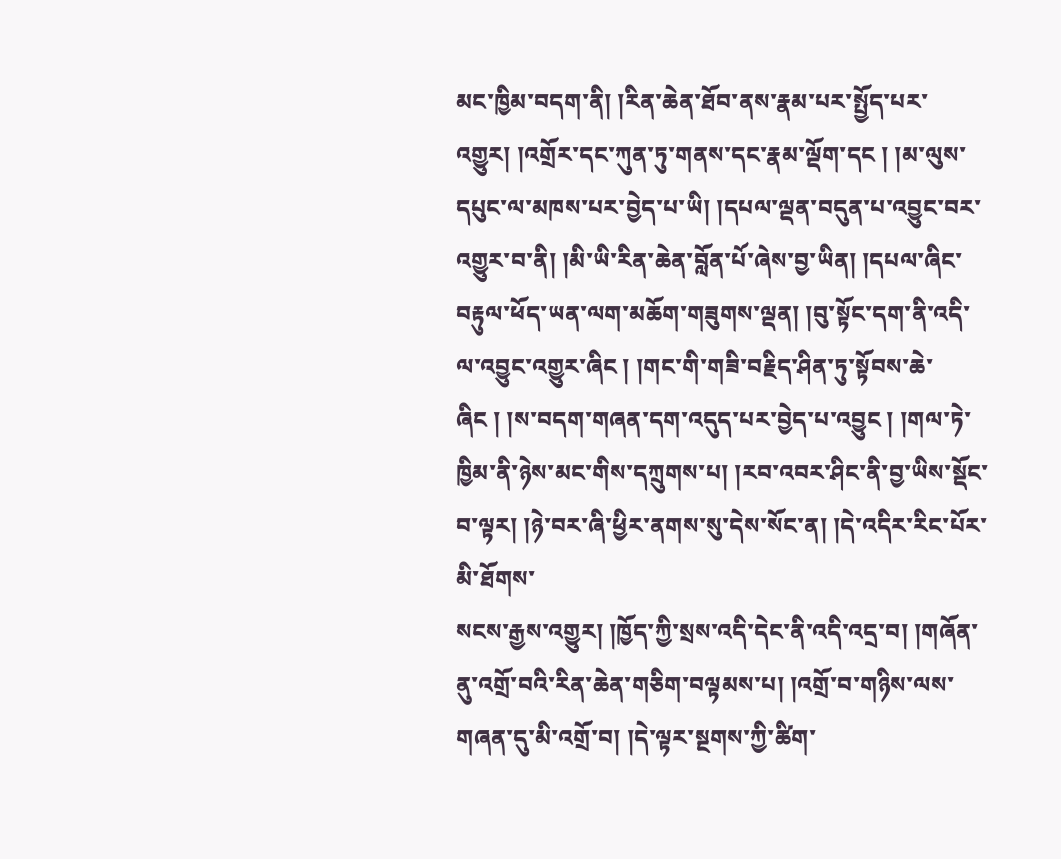མང་ཁྱིམ་བདག་ནི། །རིན་ཆེན་ཐོབ་ནས་རྣམ་པར་སྤྱོད་པར་འགྱུར། །འགྲོར་དང་ཀུན་ཏུ་གནས་དང་རྣམ་ལྡོག་དང ། །མ་ལུས་དཔུང་ལ་མཁས་པར་བྱེད་པ་ཡི། །དཔལ་ལྡན་བདུན་པ་འབྱུང་བར་འགྱུར་བ་ནི། །མི་ཡི་རིན་ཆེན་བློན་པོ་ཞེས་བྱ་ཡིན། །དཔལ་ཞིང་བརྟུལ་ཕོད་ཡན་ལག་མཆོག་གཟུགས་ལྡན། །བུ་སྟོང་དག་ནི་འདི་ལ་འབྱུང་འགྱུར་ཞིང ། །གང་གི་གཟི་བརྗིད་ཤིན་ཏུ་སྟོབས་ཆེ་ཞིང ། །ས་བདག་གཞན་དག་འདུད་པར་བྱེད་པ་འབྱུང ། །གལ་ཏེ་ཁྱིམ་ནི་ཉེས་མང་གིས་དཀྲུགས་པ། །རབ་འབར་ཤིང་ནི་བྱ་ཡིས་སྡོང་བ་ལྟར། །ཉེ་བར་ཞི་ཕྱིར་ནགས་སུ་དེས་སོང་ན། །དེ་འདིར་རིང་པོར་མི་ཐོགས་
སངས་རྒྱས་འགྱུར། །ཁྱོད་ཀྱི་སྲས་འདི་དེང་ནི་འདི་འདྲ་བ། །གཞོན་ནུ་འགྲོ་བའི་རིན་ཆེན་གཅིག་བལྟམས་པ། །འགྲོ་བ་གཉིས་ལས་གཞན་དུ་མི་འགྲོ་བ། །དེ་ལྟར་སྔགས་ཀྱི་ཚིག་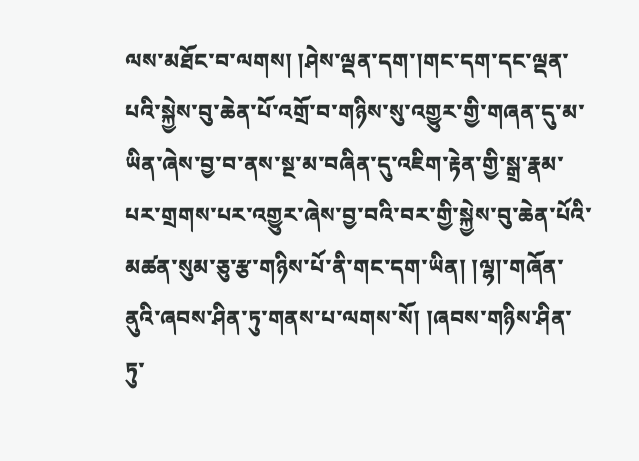ལས་མཐོང་བ་ལགས། །ཤེས་ལྡན་དག་།གང་དག་དང་ལྡན་པའི་སྐྱེས་བུ་ཆེན་པོ་འགྲོ་བ་གཉིས་སུ་འགྱུར་གྱི་གཞན་དུ་མ་ཡིན་ཞེས་བྱ་བ་ནས་སྔ་མ་བཞིན་དུ་འཇིག་རྟེན་གྱི་སྒྲ་རྣམ་པར་གྲགས་པར་འགྱུར་ཞེས་བྱ་བའི་བར་གྱི་སྐྱེས་བུ་ཆེན་པོའི་མཚན་སུམ་ཅུ་རྩ་གཉིས་པོ་ནི་གང་དག་ཡིན། །ལྷ།་གཞོན་ནུའི་ཞབས་ཤིན་ཏུ་གནས་པ་ལགས་སོ། །ཞབས་གཉིས་ཤིན་ཏུ་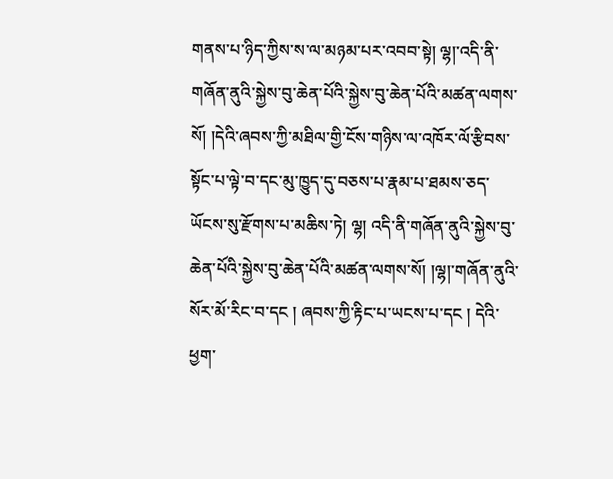གནས་པ་ཉིད་ཀྱིས་ས་ལ་མཉམ་པར་འབབ་སྟེ། ལྷ།་འདི་ནི་གཞོན་ནུའི་སྐྱེས་བུ་ཆེན་པོའི་སྐྱེས་བུ་ཆེན་པོའི་མཚན་ལགས་སོ། །དེའི་ཞབས་ཀྱི་མཐིལ་གྱི་ངོས་གཉིས་ལ་འཁོར་ལོ་རྩིབས་སྟོང་པ་ལྟེ་བ་དང་མུ་ཁྱུད་དུ་བཅས་པ་རྣམ་པ་ཐམས་ཅད་ཡོངས་སུ་རྫོགས་པ་མཆིས་ཏེ། ལྷ། འདི་ནི་གཞོན་ནུའི་སྐྱེས་བུ་ཆེན་པོའི་སྐྱེས་བུ་ཆེན་པོའི་མཚན་ལགས་སོ། །ལྷ།་གཞོན་ནུའི་སོར་མོ་རིང་བ་དང ། ཞབས་ཀྱི་རྟིང་པ་ཡངས་པ་དང ། དེའི་ཕྱག་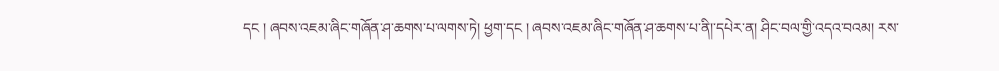དང ། ཞབས་འཇམ་ཞིང་གཞོན་ཤ་ཆགས་པ་ལགས་ཏེ། ཕྱག་དང ། ཞབས་འཇམ་ཞིང་གཞོན་ཤ་ཆགས་པ་ནི།་དཔེར་ན། ཤིང་བལ་གྱི་འདའ་བའམ། རས་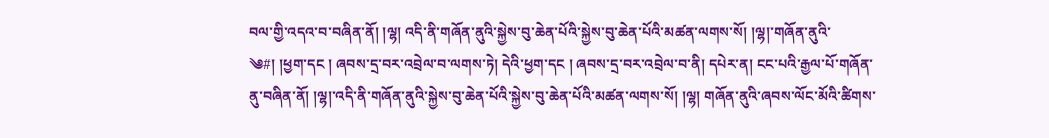བལ་གྱི་འདའ་བ་བཞིན་ནོ། །ལྷ། འདི་ནི་གཞོན་ནུའི་སྐྱེས་བུ་ཆེན་པོའི་སྐྱེས་བུ་ཆེན་པོའི་མཚན་ལགས་སོ། །ལྷ།་གཞོན་ནུའི་
༄#། །ཕྱག་དང ། ཞབས་དྲ་བར་འབྲེལ་བ་ལགས་ཏེ། དེའི་ཕྱག་དང ། ཞབས་དྲ་བར་འབྲེལ་བ་ནི། དཔེར་ན། ངང་པའི་རྒྱལ་པོ་གཞོན་ནུ་བཞིན་ནོ། །ལྷ།་འདི་ནི་གཞོན་ནུའི་སྐྱེས་བུ་ཆེན་པོའི་སྐྱེས་བུ་ཆེན་པོའི་མཚན་ལགས་སོ། །ལྷ། གཞོན་ནུའི་ཞབས་ལོང་མོའི་ཚིགས་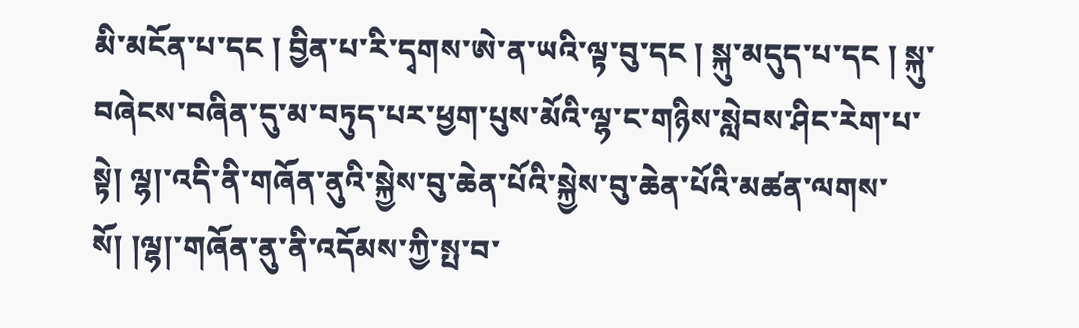མི་མངོན་པ་དང ། བྱིན་པ་རི་དྭགས་ཨེ་ན་ཡའི་ལྟ་བུ་དང ། སྐུ་མདུད་པ་དང ། སྐུ་བཞེངས་བཞིན་དུ་མ་བཏུད་པར་ཕྱག་པུས་མོའི་ལྷ་ང་གཉིས་སླེབས་ཤིང་རེག་པ་སྟེ། ལྷ།་འདི་ནི་གཞོན་ནུའི་སྐྱེས་བུ་ཆེན་པོའི་སྐྱེས་བུ་ཆེན་པོའི་མཚན་ལགས་སོ། །ལྷ།་གཞོན་ནུ་ནི་འདོམས་ཀྱི་སྤ་བ་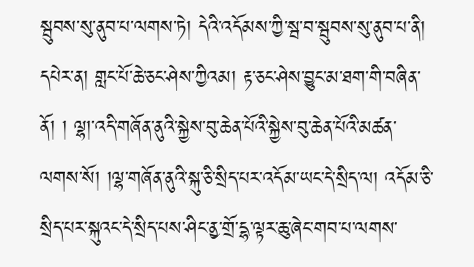སྦུབས་སུ་ནུབ་པ་ལགས་ཏེ། དེའི་འདོམས་ཀྱི་སྦ་བ་སྦུབས་སུ་ནུབ་པ་ནི། དཔེར་ན། གླང་པོ་ཆེ་ཅང་ཤེས་ཀྱིའམ། རྟ་ཅང་ཤེས་བྱུང་མ་ཐག་གི་བཞིན་ནོ། ། ལྷ།་འདི་གཞོན་ནུའི་སྐྱེས་བུ་ཆེན་པོའི་སྐྱེས་བུ་ཆེན་པོའི་མཚན་ལགས་སོ། །ལྷ་གཞོན་ནུའི་སྐུ་ཅི་སྲིད་པར་འདོམ་ཡང་དེ་སྲིད་ལ། འདོམ་ཅི་སྲིད་པར་སྐུའང་དེ་སྲིད་པས་ཤིང་ནྱ་གྲོ་དྷ་ལྟར་ཆུ་ཞེང་གབ་པ་ལགས་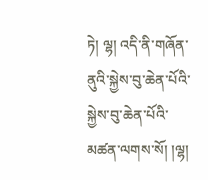ཏེ། ལྷ། འདི་ནི་གཞོན་ནུའི་སྐྱེས་བུ་ཆེན་པོའི་སྐྱེས་བུ་ཆེན་པོའི་མཚན་ལགས་སོ། །ལྷ།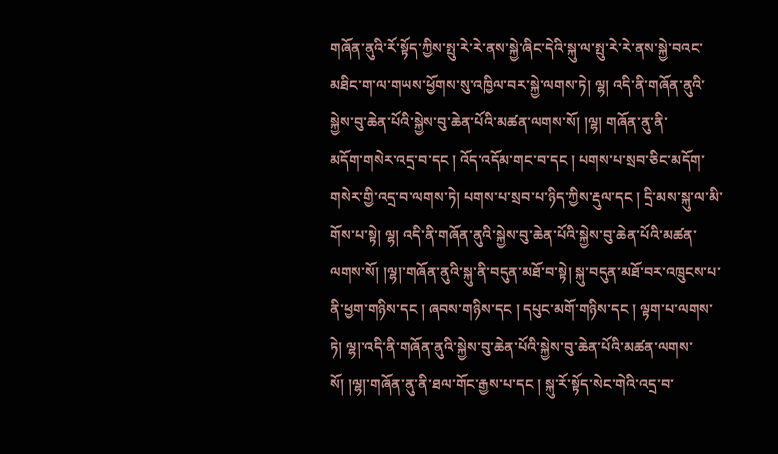གཞོན་ནུའི་རོ་སྟོད་ཀྱིས་སྤུ་རེ་རེ་ནས་སྐྱེ་ཞིང་དེའི་སྐུ་ལ་སྤུ་རེ་རེ་ནས་སྐྱེ་བའང་མཐིང་ག་ལ་གཡས་ཕྱོགས་སུ་འཁྱིལ་བར་སྐྱེ་ལགས་ཏེ། ལྷ། འདི་ནི་གཞོན་ནུའི་སྐྱེས་བུ་ཆེན་པོའི་སྐྱེས་བུ་ཆེན་པོའི་མཚན་ལགས་སོ། །ལྷ། གཞོན་ནུ་ནི་
མདོག་གསེར་འདྲ་བ་དང ། འོད་འདོམ་གང་བ་དང ། པགས་པ་སྲབ་ཅིང་མདོག་གསེར་གྱི་འདྲ་བ་ལགས་ཏེ། པགས་པ་སྲབ་པ་ཉིད་ཀྱིས་རྡུལ་དང ། དྲི་མས་སྐུ་ལ་མི་གོས་པ་སྟེ། ལྷ། འདི་ནི་གཞོན་ནུའི་སྐྱེས་བུ་ཆེན་པོའི་སྐྱེས་བུ་ཆེན་པོའི་མཚན་ལགས་སོ། །ལྷ།་གཞོན་ནུའི་སྐུ་ནི་བདུན་མཐོ་བ་སྟེ། སྐུ་བདུན་མཐོ་བར་འཁྲུངས་པ་ནི་ཕྱག་གཉིས་དང ། ཞབས་གཉིས་དང ། དཔུང་མགོ་གཉིས་དང ། ལྟག་པ་ལགས་ཏེ། ལྷ།་འདི་ནི་གཞོན་ནུའི་སྐྱེས་བུ་ཆེན་པོའི་སྐྱེས་བུ་ཆེན་པོའི་མཚན་ལགས་སོ། །ལྷ།་གཞོན་ནུ་ནི་ཐལ་གོང་རྒྱས་པ་དང ། སྐུ་རོ་སྟོད་སེང་གེའི་འདྲ་བ་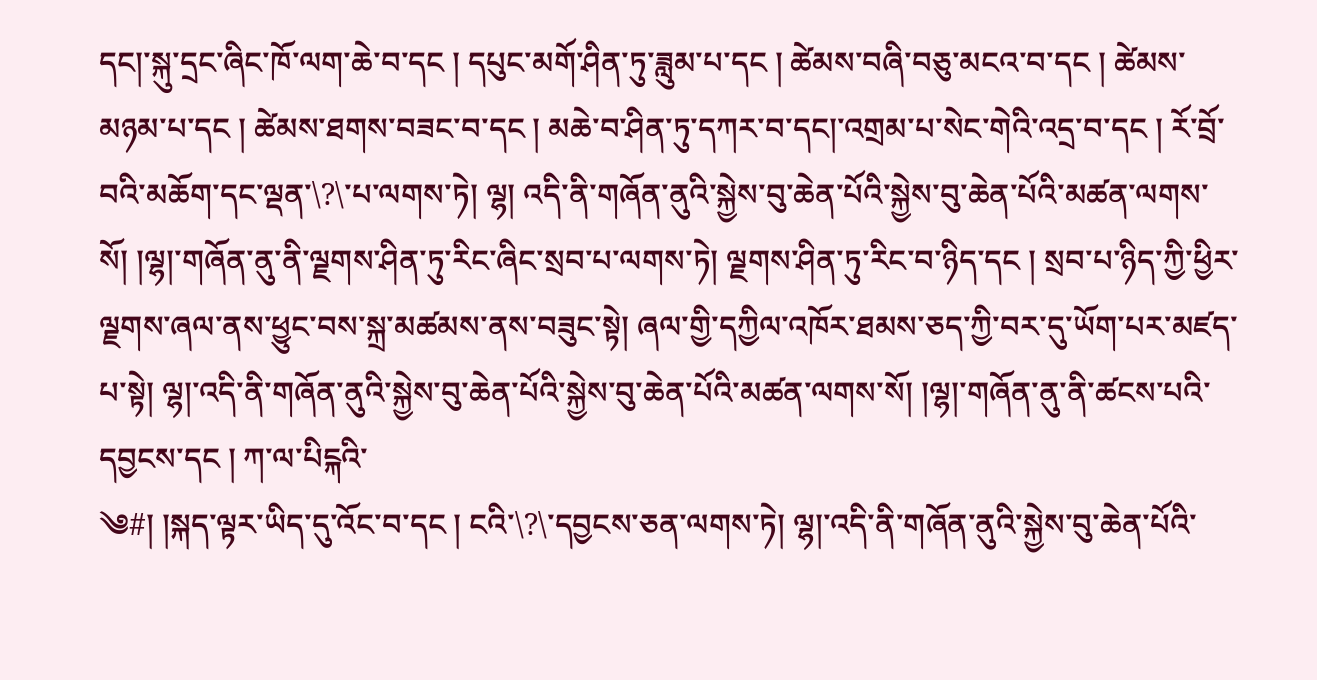དང།་སྐུ་དྲང་ཞིང་ཁོ་ལག་ཆེ་བ་དང ། དཔུང་མགོ་ཤིན་ཏུ་ཟླུམ་པ་དང ། ཚེམས་བཞི་བཅུ་མངའ་བ་དང ། ཚེམས་མཉམ་པ་དང ། ཚེམས་ཐགས་བཟང་བ་དང ། མཆེ་བ་ཤིན་ཏུ་དཀར་བ་དང།་འགྲམ་པ་སེང་གེའི་འདྲ་བ་དང ། རོ་བྲོ་བའི་མཆོག་དང་ལྡན་\?\་པ་ལགས་ཏེ། ལྷ། འདི་ནི་གཞོན་ནུའི་སྐྱེས་བུ་ཆེན་པོའི་སྐྱེས་བུ་ཆེན་པོའི་མཚན་ལགས་སོ། །ལྷ།་གཞོན་ནུ་ནི་ལྗགས་ཤིན་ཏུ་རིང་ཞིང་སྲབ་པ་ལགས་ཏེ། ལྗགས་ཤིན་ཏུ་རིང་བ་ཉིད་དང ། སྲབ་པ་ཉིད་ཀྱི་ཕྱིར་ལྗགས་ཞལ་ནས་ཕྱུང་བས་སྐྲ་མཚམས་ནས་བཟུང་སྟེ། ཞལ་གྱི་དཀྱིལ་འཁོར་ཐམས་ཅད་ཀྱི་བར་དུ་ཡོག་པར་མཛད་པ་སྟེ། ལྷ།་འདི་ནི་གཞོན་ནུའི་སྐྱེས་བུ་ཆེན་པོའི་སྐྱེས་བུ་ཆེན་པོའི་མཚན་ལགས་སོ། །ལྷ།་གཞོན་ནུ་ནི་ཚངས་པའི་དབྱངས་དང ། ཀ་ལ་པིངྐའི་
༄#། །སྐད་ལྟར་ཡིད་དུ་འོང་བ་དང ། ངའི་\?\་དབྱངས་ཅན་ལགས་ཏེ། ལྷ།་འདི་ནི་གཞོན་ནུའི་སྐྱེས་བུ་ཆེན་པོའི་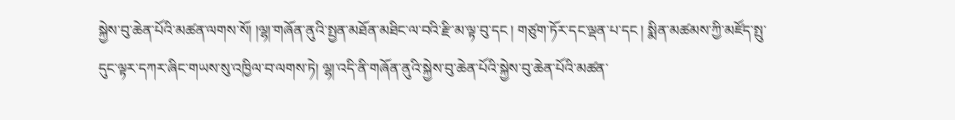སྐྱེས་བུ་ཆེན་པོའི་མཚན་ལགས་སོ། །ལྷ།་གཞོན་ནུའི་སྤྱན་མཐོན་མཐིང་ལ་བའི་རྫི་མ་ལྟ་བུ་དང ། གཙུག་ཏོར་དང་ལྡན་པ་དང ། སྨིན་མཚམས་ཀྱི་མཛོད་སྤུ་དུང་ལྟར་དཀར་ཞིང་གཡས་སུ་འཁྱིལ་བ་ལགས་ཏེ། ལྷ།་འདི་ནི་གཞོན་ནུའི་སྐྱེས་བུ་ཆེན་པོའི་སྐྱེས་བུ་ཆེན་པོའི་མཚན་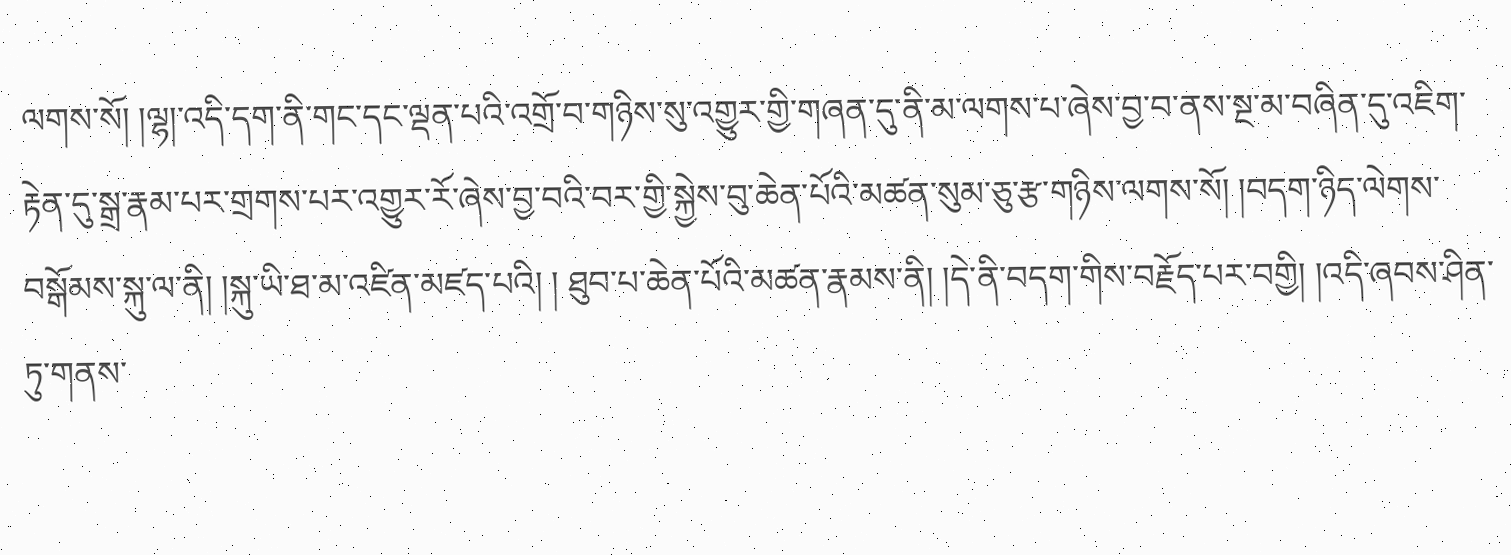ལགས་སོ། །ལྷ།་འདི་དག་ནི་གང་དང་ལྡན་པའི་འགྲོ་བ་གཉིས་སུ་འགྱུར་གྱི་གཞན་དུ་ནི་མ་ལགས་པ་ཞེས་བྱ་བ་ནས་སྔ་མ་བཞིན་དུ་འཇིག་རྟེན་དུ་སྒྲ་རྣམ་པར་གྲགས་པར་འགྱུར་རོ་ཞེས་བྱ་བའི་བར་གྱི་སྐྱེས་བུ་ཆེན་པོའི་མཚན་སུམ་ཅུ་རྩ་གཉིས་ལགས་སོ། །བདག་ཉིད་ལེགས་བསྒོམས་སྐུ་ལ་ནི། །སྐུ་ཡི་ཐ་མ་འཛིན་མཛད་པའི། ། ཐུབ་པ་ཆེན་པོའི་མཚན་རྣམས་ནི། །དེ་ནི་བདག་གིས་བརྗོད་པར་བགྱི། །འདི་ཞབས་ཤིན་ཏུ་གནས་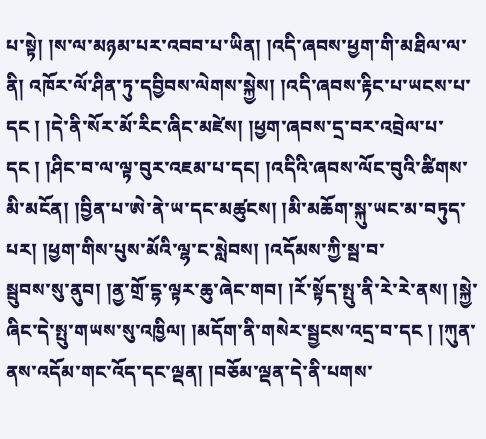པ་སྟེ། །ས་ལ་མཉམ་པར་འབབ་པ་ཡིན། །འདི་ཞབས་ཕྱག་གི་མཐིལ་ལ་ནི། འཁོར་ལོ་ཤིན་ཏུ་དབྱིབས་ལེགས་སྐྱེས། །འདི་ཞབས་རྟིང་པ་ཡངས་པ་དང ། །དེ་ནི་སོར་མོ་རིང་ཞིང་མཛེས། །ཕྱག་ཞབས་དྲ་བར་འབྲེལ་པ་དང ། །ཤིང་བ་ལ་ལྟ་བུར་འཇམ་པ་དང། །འདིའི་ཞབས་ལོང་བུའི་ཚིགས་མི་མངོན། །བྱིན་པ་ཨེ་ནེ་ཡ་དང་མཚུངས། །མི་མཆོག་སྐུ་ཡང་མ་བཏུད་པར། །ཕྱག་གིས་པུས་མོའི་ལྷ་ང་སླེབས། །འདོམས་ཀྱི་སྦ་བ་
སྦུབས་སུ་ནུབ། །ནྱ་གྲོ་དྷ་ལྟར་ཆུ་ཞེང་གབ། །རོ་སྟོད་སྤུ་ནི་རེ་རེ་ནས། །སྐྱེ་ཞིང་དེ་སྤུ་གཡས་སུ་འཁྱིལ། །མདོག་ནི་གསེར་སྦྱངས་འདྲ་བ་དང ། །ཀུན་ནས་འདོམ་གང་འོད་དང་ལྡན། །བཅོམ་ལྡན་དེ་ནི་པགས་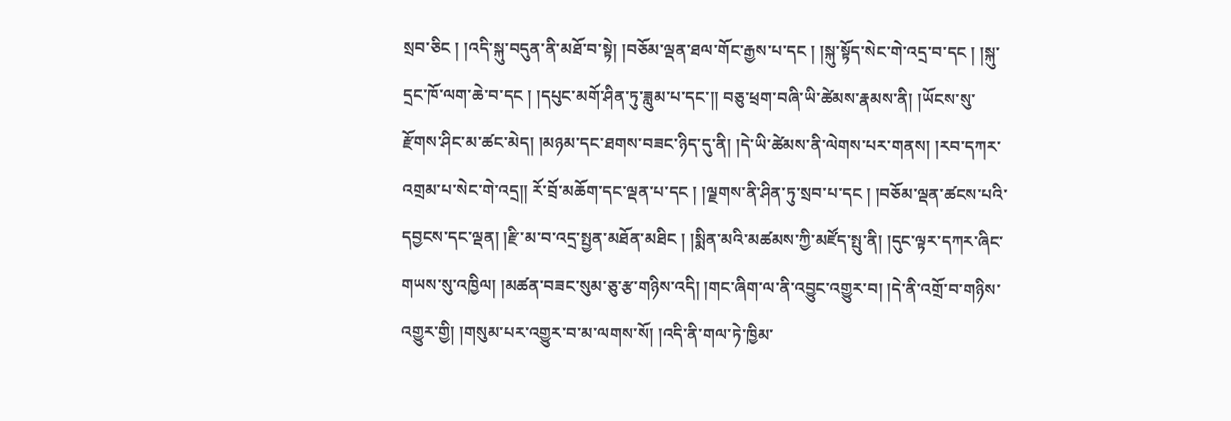སྲབ་ཅིང ། །འདི་སྐུ་བདུན་ནི་མཐོ་བ་སྟེ། །བཅོམ་ལྡན་ཐལ་གོང་རྒྱས་པ་དང ། །སྐུ་སྟོད་སེང་གེ་འདྲ་བ་དང ། །སྐུ་དྲང་ཁོ་ལག་ཆེ་བ་དང ། །དཔུང་མགོ་ཤིན་ཏུ་ཟླུམ་པ་དང་།། བཅུ་ཕྲག་བཞི་ཡི་ཚེམས་རྣམས་ནི། །ཡོངས་སུ་རྫོགས་ཤིང་མ་ཚང་མེད། །མཉམ་དང་ཐགས་བཟང་ཉིད་དུ་ནི། །དེ་ཡི་ཚེམས་ནི་ལེགས་པར་གནས། །རབ་དཀར་འགྲམ་པ་སེང་གེ་འདྲ།། རོ་བྲོ་མཆོག་དང་ལྡན་པ་དང ། །ལྗགས་ནི་ཤིན་ཏུ་སྲབ་པ་དང ། །བཅོམ་ལྡན་ཚངས་པའི་དབྱངས་དང་ལྡན། །རྫི་མ་བ་འདྲ་སྤྱན་མཐོན་མཐིང ། །སྨིན་མའི་མཚམས་ཀྱི་མཛོད་སྤུ་ནི། །དུང་ལྟར་དཀར་ཞིང་གཡས་སུ་འཁྱིལ། །མཚན་བཟང་སུམ་ཅུ་རྩ་གཉིས་འདི། །གང་ཞིག་ལ་ནི་འབྱུང་འགྱུར་བ། །དེ་ནི་འགྲོ་བ་གཉིས་འགྱུར་གྱི། །གསུམ་པར་འགྱུར་བ་མ་ལགས་སོ། །འདི་ནི་གལ་ཏེ་ཁྱིམ་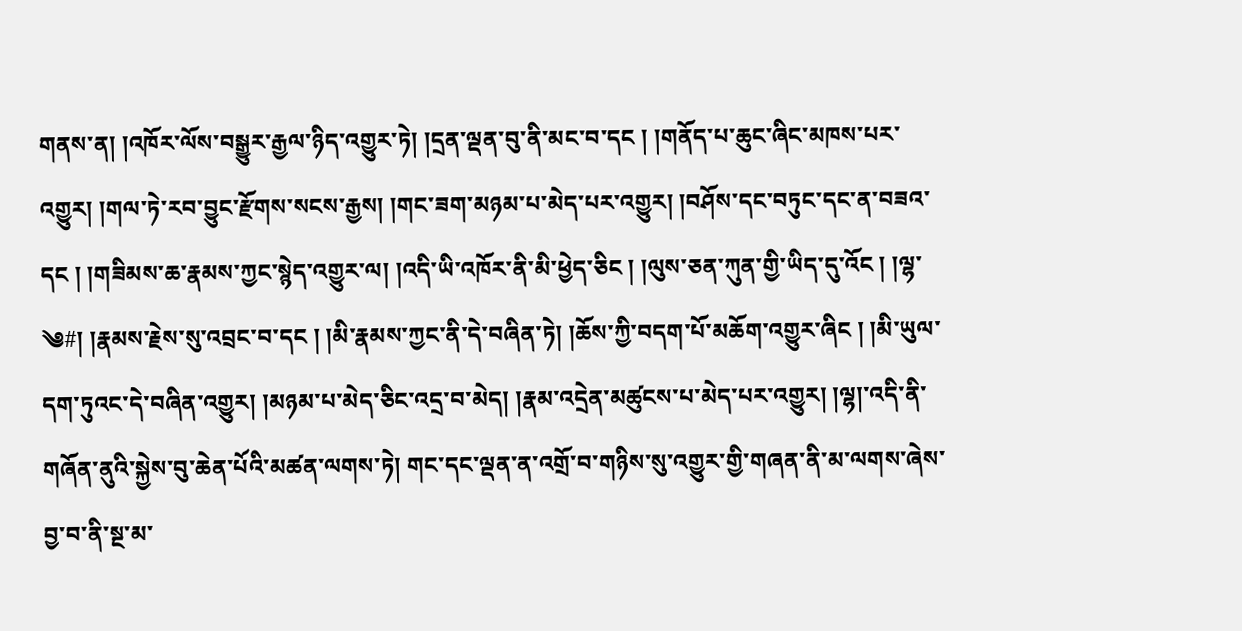གནས་ན། །འཁོར་ལོས་བསྒྱུར་རྒྱལ་ཉིད་འགྱུར་ཏེ། །དྲན་ལྡན་བུ་ནི་མང་བ་དང ། །གནོད་པ་ཆུང་ཞིང་མཁས་པར་འགྱུར། །གལ་ཏེ་རབ་བྱུང་རྫོགས་སངས་རྒྱས། །གང་ཟག་མཉམ་པ་མེད་པར་འགྱུར། །བཤོས་དང་བཏུང་དང་ན་བཟའ་དང ། །གཟིམས་ཆ་རྣམས་ཀྱང་སྙེད་འགྱུར་ལ། །འདི་ཡི་འཁོར་ནི་མི་ཕྱེད་ཅིང ། །ལུས་ཅན་ཀུན་གྱི་ཡིད་དུ་འོང ། །ལྷ་
༄#། །རྣམས་རྗེས་སུ་འབྲང་བ་དང ། །མི་རྣམས་ཀྱང་ནི་དེ་བཞིན་ཏེ། །ཆོས་ཀྱི་བདག་པོ་མཆོག་འགྱུར་ཞིང ། །མི་ཡུལ་དག་ཏུའང་དེ་བཞིན་འགྱུར། །མཉམ་པ་མེད་ཅིང་འདྲ་བ་མེད། །རྣམ་འདྲེན་མཚུངས་པ་མེད་པར་འགྱུར། །ལྷ།་འདི་ནི་གཞོན་ནུའི་སྐྱེས་བུ་ཆེན་པོའི་མཚན་ལགས་ཏེ། གང་དང་ལྡན་ན་འགྲོ་བ་གཉིས་སུ་འགྱུར་གྱི་གཞན་ནི་མ་ལགས་ཞེས་བྱ་བ་ནི་སྔ་མ་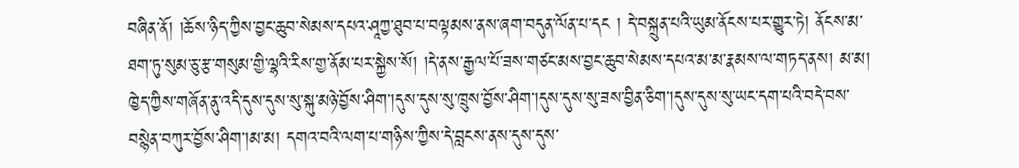བཞིན་ནོ། །ཆོས་ཉིད་ཀྱིས་བྱང་ཆུབ་སེམས་དཔའ་ཤཱཀྱ་ཐུབ་པ་བལྟམས་ནས་ཞག་བདུན་ལོན་པ་དང ། དེ་བསྐྲུན་པའི་ཡུམ་ནོངས་པར་གྱུར་ཏེ། ནོངས་མ་ཐག་ཏུ་སུམ་ཅུ་རྩ་གསུམ་གྱི་ལྷའི་རིས་གྱ་ནོམ་པར་སྐྱེས་སོ། །དེ་ནས་རྒྱལ་པོ་ཟས་གཙང་མས་བྱང་ཆུབ་སེམས་དཔའ་མ་མ་རྣམས་ལ་གཏད་ནས། མ་མ། ཁྱེད་ཀྱིས་གཞོན་ནུ་འདི་དུས་དུས་སུ་སྐུ་མཉེ་བྱོས་ཤིག་།དུས་དུས་སུ་ཁྲུས་བྱོས་ཤིག་།དུས་དུས་སུ་ཟས་བྱིན་ཅིག་།དུས་དུས་སུ་ཡང་དག་པའི་བདེ་བས་བསྙེན་བཀུར་བྱོས་ཤིག་།མ་མ། དགའ་བའི་ལག་པ་གཉིས་ཀྱིས་དེ་བླངས་ནས་དུས་དུས་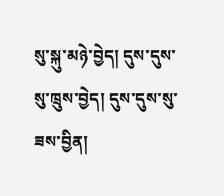སུ་སྐུ་མཉེ་བྱེད། དུས་དུས་སུ་ཁྲུས་བྱེད། དུས་དུས་སུ་ཟས་བྱིན།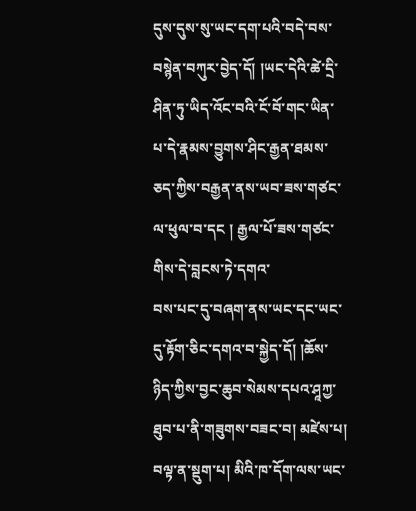དུས་དུས་སུ་ཡང་དག་པའི་བདེ་བས་བསྙེན་བཀུར་བྱེད་དོ། །ཡང་དེའི་ཚེ་དྲི་ཤིན་ཏུ་ཡིད་འོང་བའི་ངོ་བོ་གང་ཡིན་པ་དེ་རྣམས་བྱུགས་ཤིང་རྒྱན་ཐམས་ཅད་ཀྱིས་བརྒྱན་ནས་ཡབ་ཟས་གཙང་ལ་ཕུལ་བ་དང ། རྒྱལ་པོ་ཟས་གཙང་གིས་དེ་བླངས་ཏེ་དགའ་
བས་པང་དུ་བཞག་ནས་ཡང་དང་ཡང་དུ་རྟོག་ཅིང་དགའ་བ་སྐྱེད་དོ། །ཆོས་ཉིད་ཀྱིས་བྱང་ཆུབ་སེམས་དཔའ་ཤཱཀྱ་ཐུབ་པ་ནི་གཟུགས་བཟང་བ། མཛེས་པ། བལྟ་ན་སྡུག་པ། མིའི་ཁ་དོག་ལས་ཡང་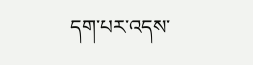དག་པར་འདས་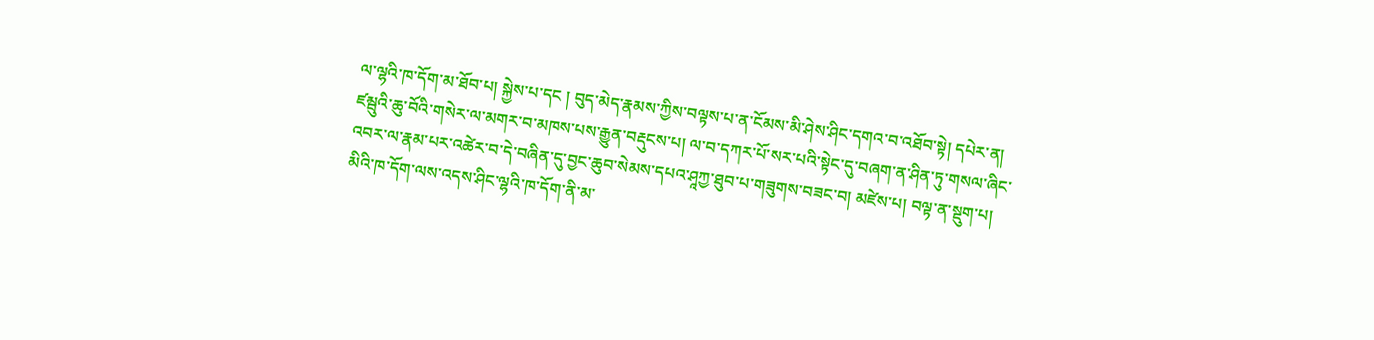ལ་ལྷའི་ཁ་དོག་མ་ཐོབ་པ། སྐྱེས་པ་དང ། བུད་མེད་རྣམས་ཀྱིས་བལྟས་པ་ན་ངོམས་མི་ཤེས་ཤིང་དགའ་བ་འཐོབ་སྟེ། དཔེར་ན། ཛམྦུའི་ཆུ་བོའི་གསེར་ལ་མགར་བ་མཁས་པས་རྒྱུན་བརྡུངས་པ། ལ་བ་དཀར་པོ་སར་པའི་སྟེང་དུ་བཞག་ན་ཤིན་ཏུ་གསལ་ཞིང་འབར་ལ་རྣམ་པར་འཚེར་བ་དེ་བཞིན་དུ་བྱང་ཆུབ་སེམས་དཔའ་ཤཱཀྱ་ཐུབ་པ་གཟུགས་བཟང་བ། མཛེས་པ། བལྟ་ན་སྡུག་པ། མིའི་ཁ་དོག་ལས་འདས་ཤིང་ལྷའི་ཁ་དོག་ནི་མ་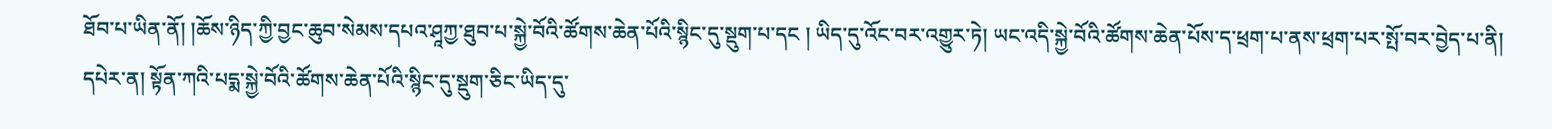ཐོབ་པ་ཡིན་ནོ། །ཆོས་ཉིད་ཀྱི་བྱང་ཆུབ་སེམས་དཔའ་ཤཱཀྱ་ཐུབ་པ་སྐྱེ་བོའི་ཚོགས་ཆེན་པོའི་སྙིང་དུ་སྡུག་པ་དང ། ཡིད་དུ་འོང་བར་འགྱུར་ཏེ། ཡང་འདི་སྐྱེ་བོའི་ཚོགས་ཆེན་པོས་ད་ཕྲག་པ་ནས་ཕྲག་པར་སྤོ་བར་བྱེད་པ་ནི། དཔེར་ན། སྟོན་ཀའི་པདྨ་སྐྱེ་བོའི་ཚོགས་ཆེན་པོའི་སྙིང་དུ་སྡུག་ཅིང་ཡིད་དུ་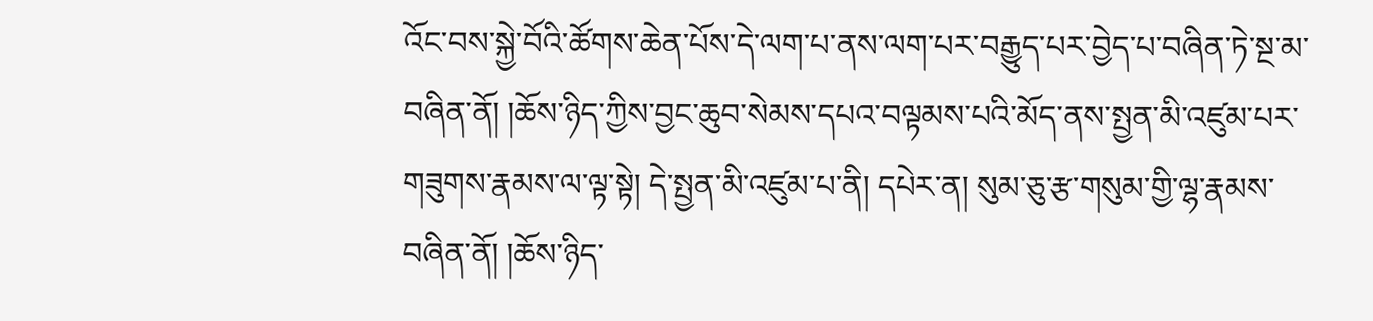འོང་བས་སྐྱེ་བོའི་ཚོགས་ཆེན་པོས་དེ་ལག་པ་ནས་ལག་པར་བརྒྱུད་པར་བྱེད་པ་བཞིན་ཏེ་སྔ་མ་བཞིན་ནོ། །ཆོས་ཉིད་ཀྱིས་བྱང་ཆུབ་སེམས་དཔའ་བལྟམས་པའི་མོད་ནས་སྤྱན་མི་འཛུམ་པར་གཟུགས་རྣམས་ལ་ལྟ་སྟེ། དེ་སྤྱན་མི་འཛུམ་པ་ནི། དཔེར་ན། སུམ་ཅུ་རྩ་གསུམ་གྱི་ལྷ་རྣམས་བཞིན་ནོ། །ཆོས་ཉིད་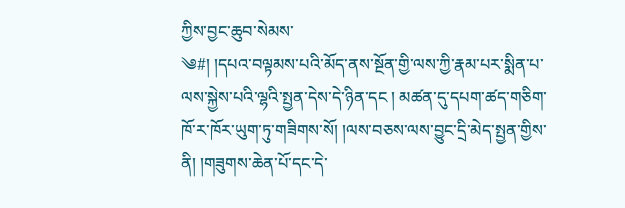ཀྱིས་བྱང་ཆུབ་སེམས་
༄#། །དཔའ་བལྟམས་པའི་མོད་ནས་སྔོན་གྱི་ལས་ཀྱི་རྣམ་པར་སྨིན་པ་ལས་སྐྱེས་པའི་ལྷའི་སྤྱན་དེས་དེ་ཉིན་དང ། མཚན་དུ་དཔག་ཚད་གཅིག་ཁོ་ར་ཁོར་ཡུག་ཏུ་གཟིགས་སོ། །ལས་བཅས་ལས་བྱུང་དྲི་མེད་སྤྱན་གྱིས་ནི། །གཟུགས་ཆེན་པོ་དང་དེ་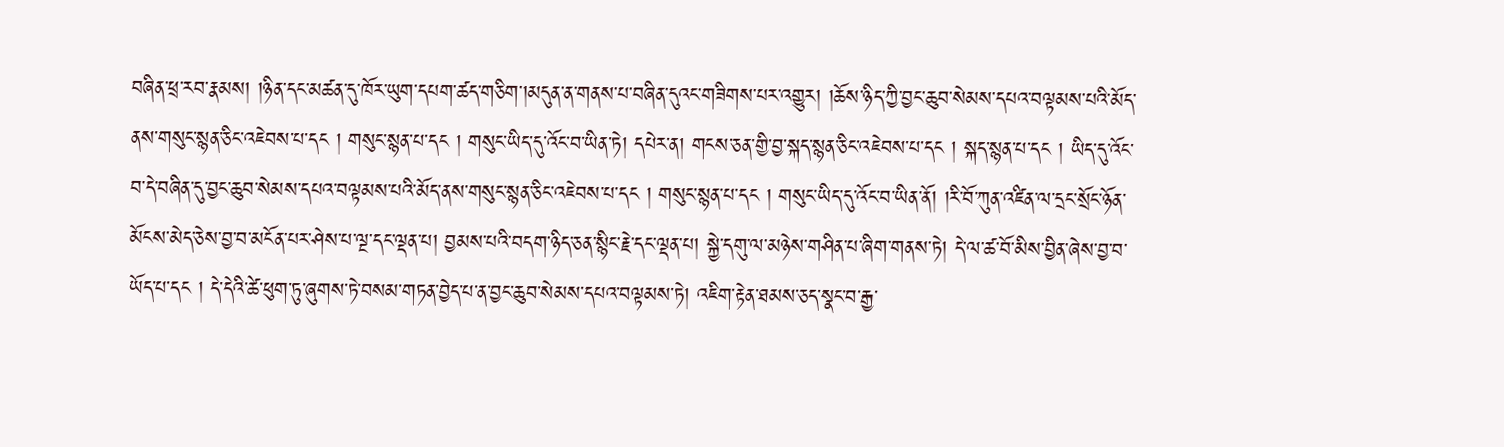བཞིན་ཕྲ་རབ་རྣམས། །ཉིན་དང་མཚན་དུ་ཁོར་ཡུག་དཔག་ཚད་གཅིག་།མདུན་ན་གནས་པ་བཞིན་དུའང་གཟིགས་པར་འགྱུར། །ཆོས་ཉིད་ཀྱི་བྱང་ཆུབ་སེམས་དཔའ་བལྟམས་པའི་མོད་ནས་གསུང་སྙན་ཅིང་འཇེབས་པ་དང ། གསུང་སྙན་པ་དང ། གསུང་ཡིད་དུ་འོང་བ་ཡིན་ཏེ། དཔེར་ན། གངས་ཅན་གྱི་བྱ་སྐད་སྙན་ཅིང་འཇེབས་པ་དང ། སྐད་སྙན་པ་དང ། ཡིད་དུ་འོང་བ་དེ་བཞིན་དུ་བྱང་ཆུབ་སེམས་དཔའ་བལྟམས་པའི་མོད་ནས་གསུང་སྙན་ཅིང་འཇེབས་པ་དང ། གསུང་སྙན་པ་དང ། གསུང་ཡིད་དུ་འོང་བ་ཡིན་ནོ། །རི་བོ་ཀུན་འཛིན་ལ་དྲང་སྲོང་ཉོན་མོངས་མེད་ཅེས་བྱ་བ་མངོན་པར་ཤེས་པ་ལྔ་དང་ལྡན་པ། བྱམས་པའི་བདག་ཉིད་ཅན་སྙིང་རྗེ་དང་ལྡན་པ། སྐྱེ་དགུ་ལ་མཉེས་གཤིན་པ་ཞིག་གནས་ཏེ། དེ་ལ་ཚ་བོ་མིས་བྱིན་ཞེས་བྱ་བ་ཡོད་པ་དང ། དེ་དེའི་ཚེ་ཕུག་ཏུ་ཞུགས་ཏེ་བསམ་གཏན་བྱེད་པ་ན་བྱང་ཆུབ་སེམས་དཔའ་བལྟམས་ཏེ། འཇིག་རྟེན་ཐམས་ཅད་སྣང་བ་རྒྱ་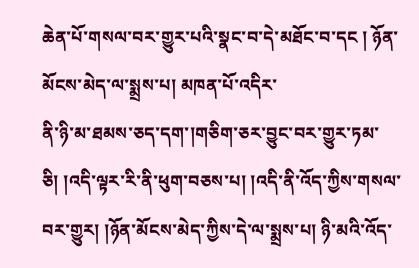ཆེན་པོ་གསལ་བར་གྱུར་པའི་སྣང་བ་དེ་མཐོང་བ་དང ། ཉོན་མོངས་མེད་ལ་སྨྲས་པ། མཁན་པོ་འདིར་
ནི་ཉི་མ་ཐམས་ཅད་དག་།གཅིག་ཅར་བྱུང་བར་གྱུར་ཏམ་ཅི། །འདི་ལྟར་རི་ནི་ཕུག་བཅས་པ། །འདི་ནི་འོད་ཀྱིས་གསལ་བར་གྱུར། །ཉོན་མོངས་མེད་ཀྱིས་དེ་ལ་སྨྲས་པ། ཉི་མའི་འོད་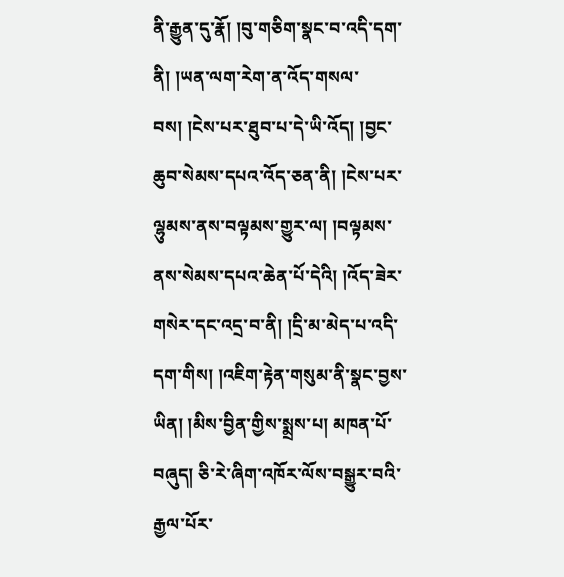ནི་རྒྱུན་དུ་རྣོ། །བུ་གཅིག་སྣང་བ་འདི་དག་ནི། །ཡན་ལག་རེག་ན་འོད་གསལ་བས། །ངེས་པར་ཐུབ་པ་དེ་ཡི་འོད། །བྱང་ཆུབ་སེམས་དཔའ་འོད་ཅན་ནི། །ངེས་པར་ལྷུམས་ནས་བལྟམས་གྱུར་ལ། །བལྟམས་ནས་སེམས་དཔའ་ཆེན་པོ་དེའི། །འོད་ཟེར་གསེར་དང་འདྲ་བ་ནི། །དྲི་མ་མེད་པ་འདི་དག་གིས། །འཇིག་རྟེན་གསུམ་ནི་སྣང་བྱས་ཡིན། །མིས་བྱིན་གྱིས་སྨྲས་པ། མཁན་པོ་བཞུད། ཅི་རེ་ཞིག་འཁོར་ལོས་བསྒྱུར་བའི་རྒྱལ་པོར་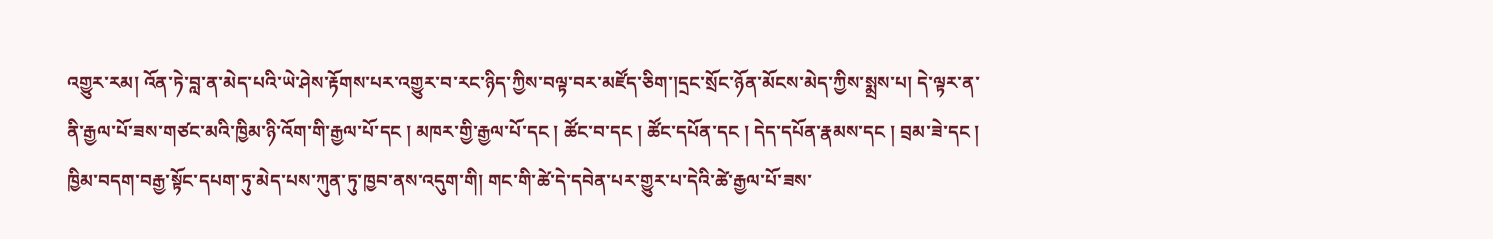འགྱུར་རམ། འོན་ཏེ་བླ་ན་མེད་པའི་ཡེ་ཤེས་རྟོགས་པར་འགྱུར་བ་རང་ཉིད་ཀྱིས་བལྟ་བར་མཛོད་ཅིག་།དྲང་སྲོང་ཉོན་མོངས་མེད་ཀྱིས་སྨྲས་པ། དེ་ལྟར་ན་ནི་རྒྱལ་པོ་ཟས་གཙང་མའི་ཁྱིམ་ཉི་འོག་གི་རྒྱལ་པོ་དང ། མཁར་གྱི་རྒྱལ་པོ་དང ། ཚོང་བ་དང ། ཚོང་དཔོན་དང ། དེད་དཔོན་རྣམས་དང ། བྲམ་ཟེ་དང ། ཁྱིམ་བདག་བརྒྱ་སྟོང་དཔག་ཏུ་མེད་པས་ཀུན་ཏུ་ཁྱབ་ནས་འདུག་གི། གང་གི་ཚེ་དེ་དབེན་པར་གྱུར་པ་དེའི་ཚེ་རྒྱལ་པོ་ཟས་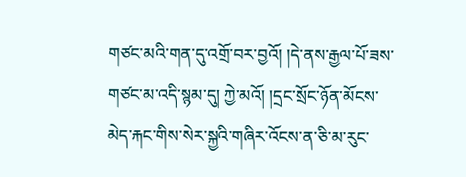གཙང་མའི་གན་དུ་འགྲོ་བར་བྱའོ། །དེ་ནས་རྒྱལ་པོ་ཟས་གཙང་མ་འདི་སྙམ་དུ། ཀྱེ་མའོ། །དྲང་སྲོང་ཉོན་མོངས་མེད་རྐང་གིས་སེར་སྐྱའི་གཞིར་འོངས་ན་ཅི་མ་རུང་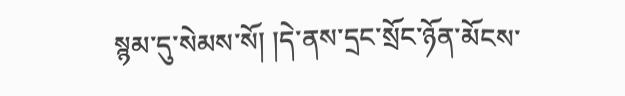སྙམ་དུ་སེམས་སོ། །དེ་ནས་དྲང་སྲོང་ཉོན་མོངས་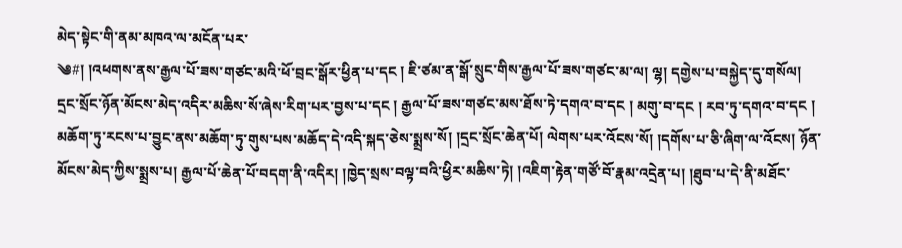མེད་སྟེང་གི་ནམ་མཁའ་ལ་མངོན་པར་
༄#། །འཕགས་ནས་རྒྱལ་པོ་ཟས་གཙང་མའི་ཕོ་བྲང་སྒོར་ཕྱིན་པ་དང ། ཇི་ཙམ་ན་སྒོ་སྲུང་གིས་རྒྱལ་པོ་ཟས་གཙང་མ་ལ། ལྷ། དགྱེས་པ་བསྐྱེད་དུ་གསོལ། དྲང་སྲོང་ཉོན་མོངས་མེད་འདིར་མཆིས་སོ་ཞེས་རིག་པར་བྱས་པ་དང ། རྒྱལ་པོ་ཟས་གཙང་མས་ཐོས་ཏེ་དགའ་བ་དང ། མགུ་བ་དང ། རབ་ཏུ་དགའ་བ་དང ། མཆོག་ཏུ་རངས་པ་བྱུང་ནས་མཆོག་ཏུ་གུས་པས་མཆོད་དེ་འདི་སྐད་ཅེས་སྨྲས་སོ། །དྲང་སྲོང་ཆེན་པོ། ལེགས་པར་འོངས་སོ། །དགོས་པ་ཅི་ཞིག་ལ་འོངས། ཉོན་མོངས་མེད་ཀྱིས་སྨྲས་པ། རྒྱལ་པོ་ཆེན་པོ་བདག་ནི་འདིར། །ཁྱེད་སྲས་བལྟ་བའི་ཕྱིར་མཆིས་ཏེ། །འཇིག་རྟེན་གཙོ་བོ་རྣམ་འདྲེན་པ། །ཐུབ་པ་དེ་ནི་མཐོང་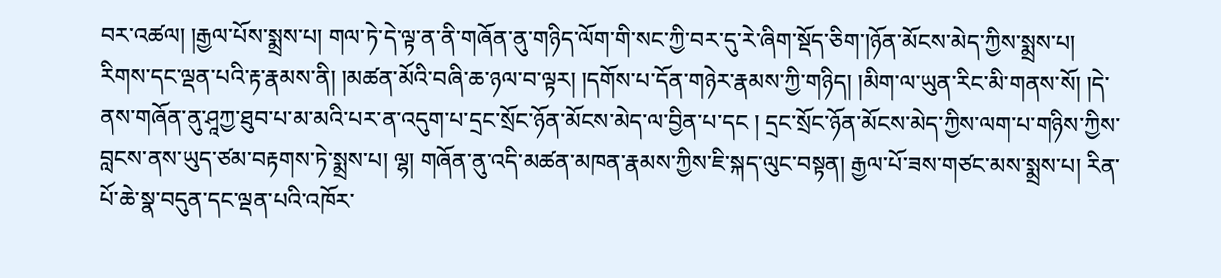བར་འཚལ། །རྒྱལ་པོས་སྨྲས་པ། གལ་ཏེ་དེ་ལྟ་ན་ནི་གཞོན་ནུ་གཉིད་ལོག་གི་སང་ཀྱི་བར་དུ་རེ་ཞིག་སྡོད་ཅིག་།ཉོན་མོངས་མེད་ཀྱིས་སྨྲས་པ། རིགས་དང་ལྡན་པའི་རྟ་རྣམས་ནི། །མཚན་མོའི་བཞི་ཆ་ཉལ་བ་ལྟར། །དགོས་པ་དོན་གཉེར་རྣམས་ཀྱི་གཉིད། །མིག་ལ་ཡུན་རིང་མི་གནས་སོ། །དེ་ནས་གཞོན་ནུ་ཤཱཀྱ་ཐུབ་པ་མ་མའི་པར་ན་འདུག་པ་དྲང་སྲོང་ཉོན་མོངས་མེད་ལ་བྱིན་པ་དང ། དྲང་སྲོང་ཉོན་མོངས་མེད་ཀྱིས་ལག་པ་གཉིས་ཀྱིས་བླངས་ནས་ཡུད་ཙམ་བརྟགས་ཏེ་སྨྲས་པ། ལྷ། གཞོན་ནུ་འདི་མཚན་མཁན་རྣམས་ཀྱིས་ཇི་སྐད་ལུང་བསྟན། རྒྱལ་པོ་ཟས་གཙང་མས་སྨྲས་པ། རིན་
པོ་ཆེ་སྣ་བདུན་དང་ལྡན་པའི་འཁོར་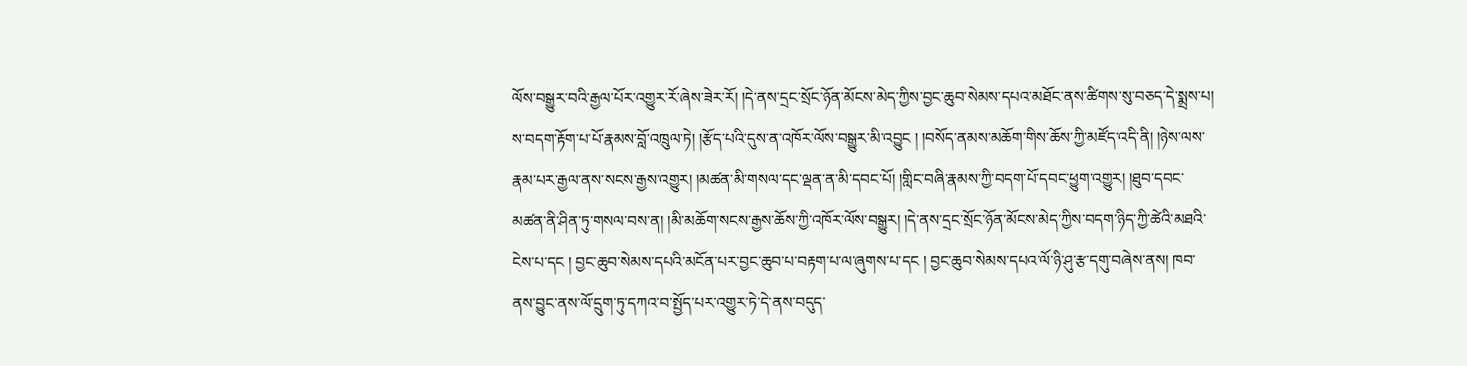ལོས་བསྒྱུར་བའི་རྒྱལ་པོར་འགྱུར་རོ་ཞེས་ཟེར་རོ། །དེ་ནས་དྲང་སྲོང་ཉོན་མོངས་མེད་ཀྱིས་བྱང་ཆུབ་སེམས་དཔའ་མཐོང་ནས་ཚིགས་སུ་བཅད་དེ་སྨྲས་པ། ས་བདག་རྟོག་པ་པོ་རྣམས་བློ་འཁྲུལ་ཏེ། །རྩོད་པའི་དུས་ན་འཁོར་ལོས་བསྒྱུར་མི་འབྱུང ། །བསོད་ནམས་མཆོག་གིས་ཆོས་ཀྱི་མཛོད་འདི་ནི། །ཉེས་ལས་རྣམ་པར་རྒྱལ་ནས་སངས་རྒྱས་འགྱུར། །མཚན་མི་གསལ་དང་ལྡན་ན་མི་དབང་པོ། །གླིང་བཞི་རྣམས་ཀྱི་བདག་པོ་དབང་ཕྱུག་འགྱུར། །ཐུབ་དབང་མཚན་ནི་ཤིན་ཏུ་གསལ་བས་ན། །མི་མཆོག་སངས་རྒྱས་ཆོས་ཀྱི་འཁོར་ལོས་བསྒྱུར། །དེ་ནས་དྲང་སྲོང་ཉོན་མོངས་མེད་ཀྱིས་བདག་ཉིད་ཀྱི་ཚེའི་མཐའི་ངེས་པ་དང ། བྱང་ཆུབ་སེམས་དཔའི་མངོན་པར་བྱང་ཆུབ་པ་བརྟག་པ་ལ་ཞུགས་པ་དང ། བྱང་ཆུབ་སེམས་དཔའ་ལོ་ཉི་ཤུ་རྩ་དགུ་བཞེས་ནས། ཁབ་ནས་བྱུང་ནས་ལོ་དྲུག་ཏུ་དཀའ་བ་སྤྱོད་པར་འགྱུར་ཏེ་དེ་ནས་བདུད་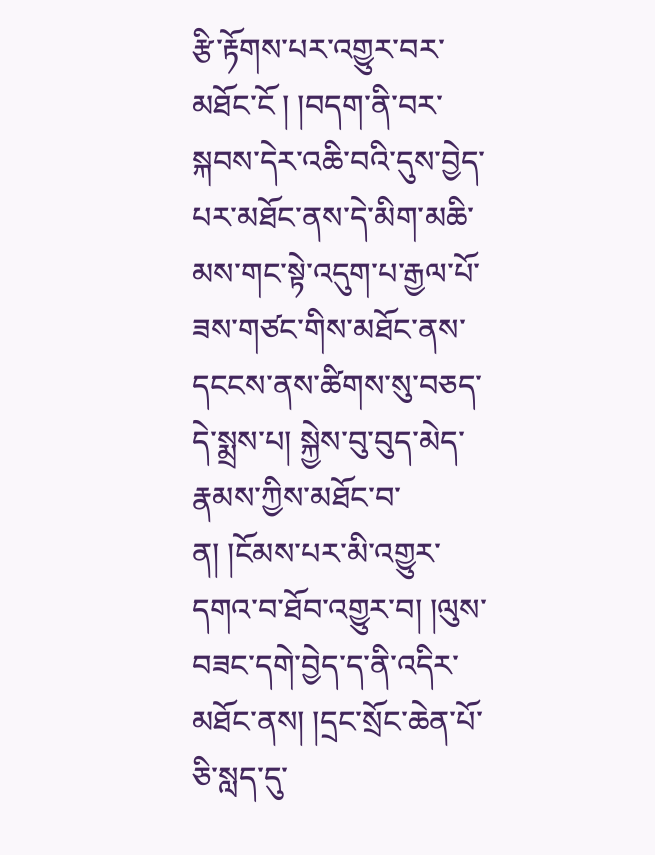རྩི་རྟོགས་པར་འགྱུར་བར་མཐོང་ངོ ། །བདག་ནི་བར་སྐབས་དེར་འཆི་བའི་དུས་བྱེད་པར་མཐོང་ནས་དེ་མིག་མཆི་མས་གང་སྟེ་འདུག་པ་རྒྱལ་པོ་ཟས་གཙང་གིས་མཐོང་ནས་དངངས་ནས་ཚིགས་སུ་བཅད་དེ་སྨྲས་པ། སྐྱེས་བུ་བུད་མེད་རྣམས་ཀྱིས་མཐོང་བ་ན། །ངོམས་པར་མི་འགྱུར་དགའ་བ་ཐོབ་འགྱུར་བ། །ལུས་བཟང་དགེ་བྱེད་ད་ནི་འདིར་མཐོང་ནས། །དྲང་སྲོང་ཆེན་པོ་ཅི་སླད་དུ་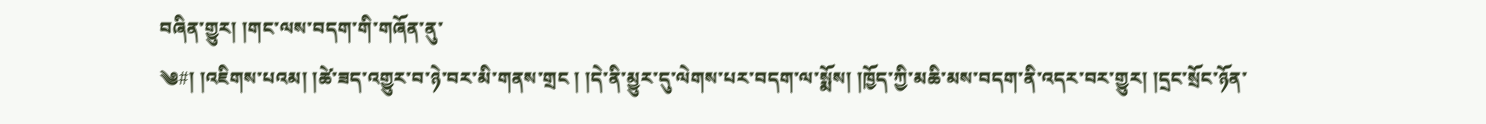བཞིན་གྱུར། །གང་ལས་བདག་གི་གཞོན་ནུ་
༄#། །འཇིགས་པའམ། །ཚེ་ཟད་འགྱུར་བ་ཉེ་བར་མི་གནས་གྲང ། །དེ་ནི་མྱུར་དུ་ལེགས་པར་བདག་ལ་སྨོས། །ཁྱོད་ཀྱི་མཆི་མས་བདག་ནི་འདར་བར་གྱུར། །དྲང་སྲོང་ཉོན་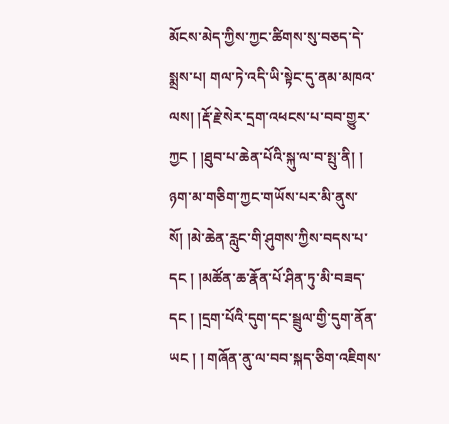མོངས་མེད་ཀྱིས་ཀྱང་ཚིགས་སུ་བཅད་དེ་སྨྲས་པ། གལ་ཏེ་འདི་ཡི་སྟེང་དུ་ནམ་མཁའ་ལས། །རྡོ་རྗེ་སེར་དྲག་འཕངས་པ་བབ་གྱུར་ཀྱང ། །ཐུབ་པ་ཆེན་པོའི་སྐུ་ལ་བ་སྤུ་ནི། ། ཉག་མ་གཅིག་ཀྱང་གཡོས་པར་མི་ནུས་སོ། །མེ་ཆེན་རླུང་གི་ཤུགས་ཀྱིས་བདས་པ་དང ། །མཚོན་ཆ་རྣོན་པོ་ཤིན་ཏུ་མི་བཟད་དང ། །དྲག་པོའི་དུག་དང་སྦྲུལ་གྱི་དུག་ནོན་ཡང ། ། གཞོན་ནུ་ལ་བབ་སྐད་ཅིག་འཇིགས་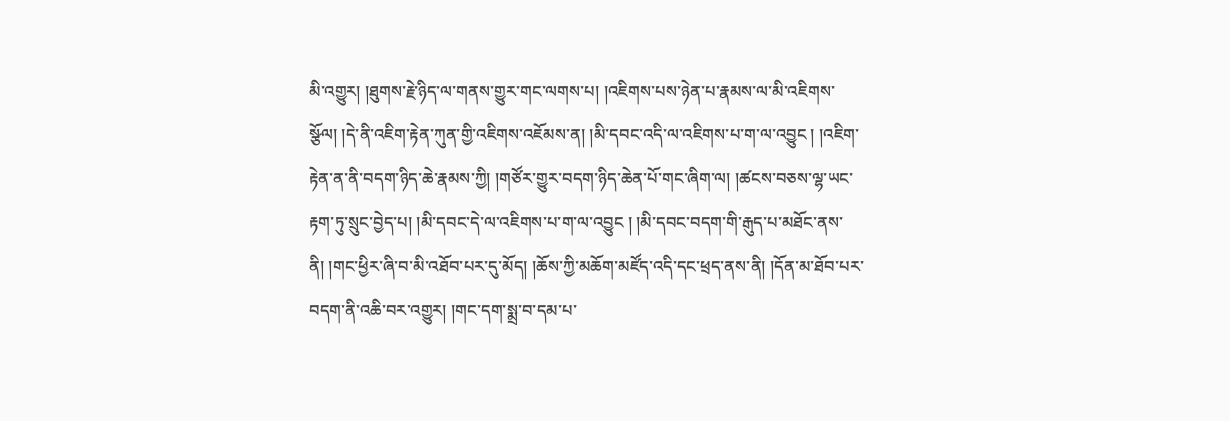མི་འགྱུར། །ཐུགས་རྗེ་ཉིད་ལ་གནས་གྱུར་གང་ལགས་པ། །འཇིགས་པས་ཉེན་པ་རྣམས་ལ་མི་འཇིགས་སྩོལ། །དེ་ནི་འཇིག་རྟེན་ཀུན་གྱི་འཇིགས་འཇོམས་ན། །མི་དབང་འདི་ལ་འཇིགས་པ་ག་ལ་འབྱུང ། །འཇིག་རྟེན་ན་ནི་བདག་ཉིད་ཆེ་རྣམས་ཀྱི། །གཙོར་གྱུར་བདག་ཉིད་ཆེན་པོ་གང་ཞིག་ལ། །ཚངས་བཅས་ལྷ་ཡང་རྟག་ཏུ་སྲུང་བྱེད་པ། །མི་དབང་དེ་ལ་འཇིགས་པ་ག་ལ་འབྱུང ། །མི་དབང་བདག་གི་རྒུད་པ་མཐོང་ནས་ནི། །གང་ཕྱིར་ཞི་བ་མི་འཐོབ་པར་དུ་མོད། །ཆོས་ཀྱི་མཆོག་མཛོད་འདི་དང་ཕྲད་ནས་ནི། །དོན་མ་ཐོབ་པར་བདག་ནི་འཆི་བར་འགྱུར། །གང་དག་སྨྲ་བ་དམ་པ་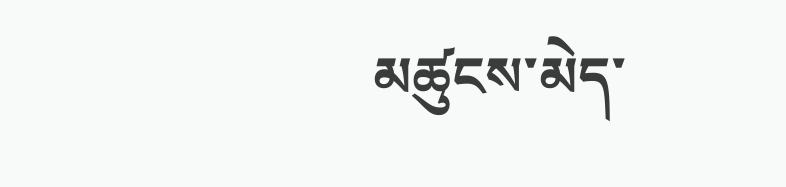མཚུངས་མེད་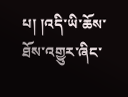པ། །འདི་ཡི་ཆོས་ཐོས་འགྱུར་ཞིང་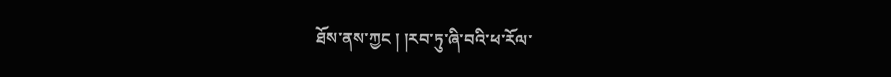ཐོས་ནས་ཀྱང ། །རབ་ཏུ་ཞི་བའི་ཕ་རོལ་